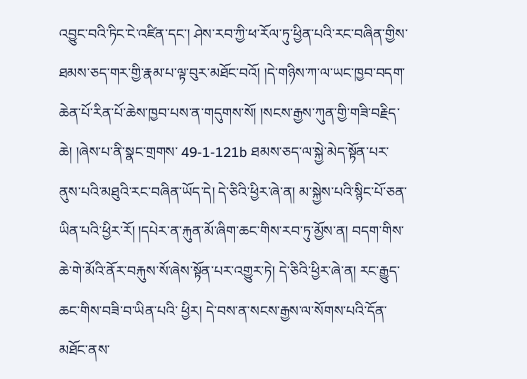འབྱུང་བའི་ཏིང་ངེ་འཛིན་དང་། ཤེས་རབ་ཀྱི་ཕ་རོལ་ཏུ་ཕྱིན་པའི་རང་བཞིན་གྱིས་ཐམས་ཅད་གར་གྱི་རྣམ་པ་ལྟ་བུར་མཐོང་བའོ། །དེ་གཉིས་ཀ་ལ་ཡང་ཁྱབ་བདག་ཆེན་པོ་རིན་པོ་ཆེས་ཁྱབ་པས་ན་གདུགས་སོ། །སངས་རྒྱས་ཀུན་གྱི་གཟི་བརྗིད་ཆེ། །ཞེས་པ་ནི་སྣང་གྲགས་ 49-1-121b ཐམས་ཅད་ལ་སྐྱེ་མེད་སྟོན་པར་ནུས་པའི་མཐུའི་རང་བཞིན་ཡོད་དེ། དེ་ཅིའི་ཕྱིར་ཞེ་ན། མ་སྐྱེས་པའི་སྙིང་པོ་ཅན་ཡིན་པའི་ཕྱིར་རོ། །དཔེར་ན་རྐུན་མོ་ཞིག་ཆང་གིས་རབ་ཏུ་མྱོས་ན། བདག་གིས་ཆེ་གེ་མོའི་ནོར་བརྐུས་སོ་ཞེས་སྟོན་པར་འགྱུར་ཏེ། དེ་ཅིའི་ཕྱིར་ཞེ་ན། རང་རྒྱུད་ཆང་གིས་བཟི་བ་ཡིན་པའི་ ཕྱིར། དེ་བས་ན་སངས་རྒྱས་ལ་སོགས་པའི་དོན་མཐོང་ནས་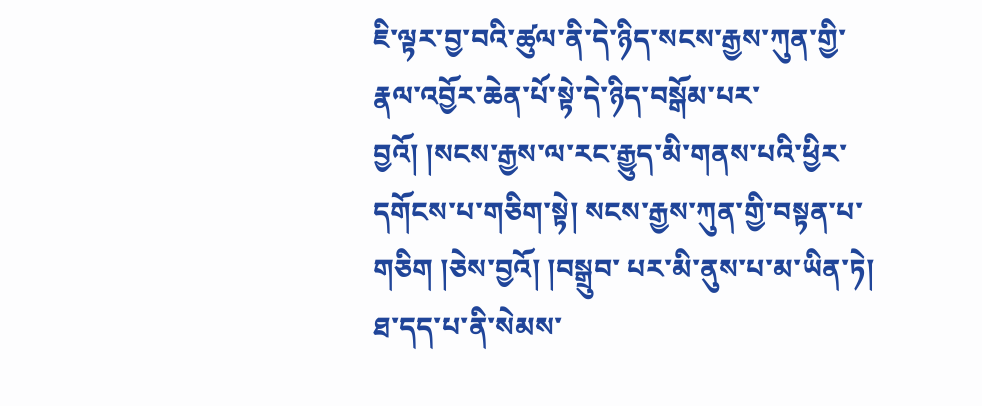ཇི་ལྟར་བྱ་བའི་ཚུལ་ནི་དེ་ཉིད་སངས་རྒྱས་ཀུན་གྱི་རྣལ་འབྱོར་ཆེན་པོ་སྟེ་དེ་ཉིད་བསྒོམ་པར་བྱའོ། །སངས་རྒྱས་ལ་རང་རྒྱུད་མི་གནས་པའི་ཕྱིར་དགོངས་པ་གཅིག་སྟེ། སངས་རྒྱས་ཀུན་གྱི་བསྟན་པ་གཅིག །ཅེས་བྱའོ། །བསྒྲུབ་ པར་མི་ནུས་པ་མ་ཡིན་ཏེ། ཐ་དད་པ་ནི་སེམས་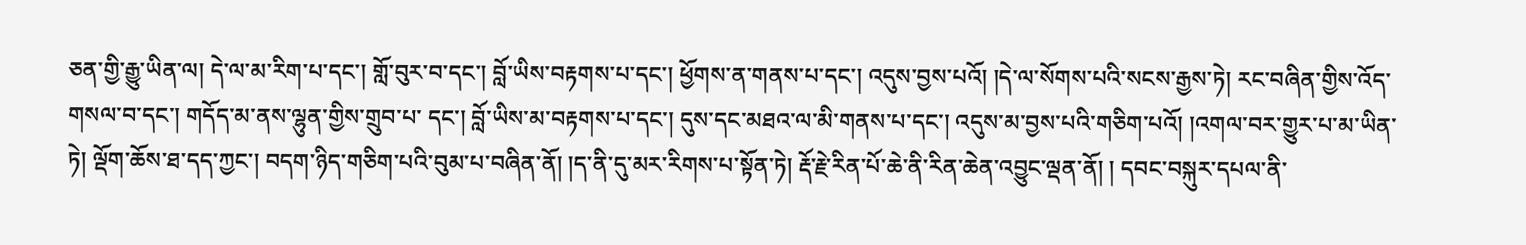ཅན་གྱི་རྒྱུ་ཡིན་ལ། དེ་ལ་མ་རིག་པ་དང་། གློ་བུར་བ་དང་། བློ་ཡིས་བརྟགས་པ་དང་། ཕྱོགས་ན་གནས་པ་དང་། འདུས་བྱས་པའོ། །དེ་ལ་སོགས་པའི་སངས་རྒྱས་ཏེ། རང་བཞིན་གྱིས་འོད་གསལ་བ་དང་། གདོད་མ་ནས་ལྷུན་གྱིས་གྲུབ་པ་ དང་། བློ་ཡིས་མ་བརྟགས་པ་དང་། དུས་དང་མཐའ་ལ་མི་གནས་པ་དང་། འདུས་མ་བྱས་པའི་གཅིག་པའོ། །འགལ་བར་གྱུར་པ་མ་ཡིན་ཏེ། ལྡོག་ཆོས་ཐ་དད་ཀྱང་། བདག་ཉིད་གཅིག་པའི་བུམ་པ་བཞིན་ནོ། །ད་ནི་དུ་མར་རིགས་པ་སྟོན་ཏེ། རྡོ་རྗེ་རིན་པོ་ཆེ་ནི་རིན་ཆེན་འབྱུང་ལྡན་ནོ། ། དབང་བསྐུར་དཔལ་ནི་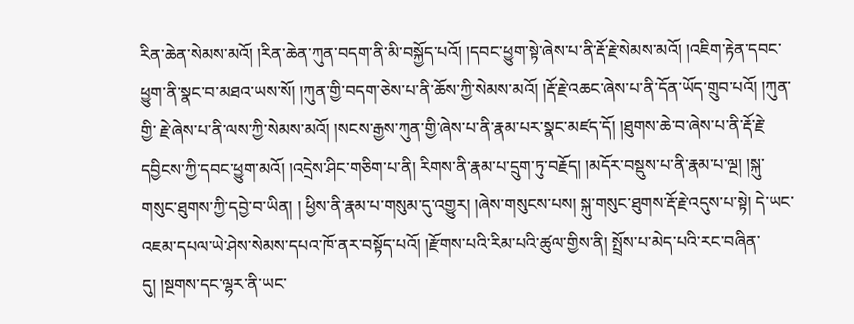རིན་ཆེན་སེམས་མའོ། །རིན་ཆེན་ཀུན་བདག་ནི་མི་བསྐྱོད་པའོ། །དབང་ཕྱུག་སྟེ་ཞེས་པ་ནི་རྡོ་རྗེ་སེམས་མའོ། །འཇིག་རྟེན་དབང་ཕྱུག་ནི་སྣང་བ་མཐའ་ཡས་སོ། །ཀུན་གྱི་བདག་ཅེས་པ་ནི་ཆོས་ཀྱི་སེམས་མའོ། །རྡོ་རྗེ་འཆང་ཞེས་པ་ནི་དོན་ཡོད་གྲུབ་པའོ། །ཀུན་གྱི་ རྗེ་ཞེས་པ་ནི་ལས་ཀྱི་སེམས་མའོ། །སངས་རྒྱས་ཀུན་གྱི་ཞེས་པ་ནི་རྣམ་པར་སྣང་མཛད་དོ། །ཐུགས་ཆེ་བ་ཞེས་པ་ནི་རྡོ་རྗེ་དབྱིངས་ཀྱི་དབང་ཕྱུག་མའོ། །འདྲེས་ཤིང་གཅིག་པ་ནི། རིགས་ནི་རྣམ་པ་དྲུག་ཏུ་བརྗོད། །མདོར་བསྡུས་པ་ནི་རྣམ་པ་ལྔ། །སྐུ་གསུང་ཐུགས་ཀྱི་དབྱེ་བ་ཡིན། ། ཕྱིས་ནི་རྣམ་པ་གསུམ་དུ་འགྱུར། །ཞེས་གསུངས་པས། སྐུ་གསུང་ཐུགས་རྡོ་རྗེ་འདུས་པ་སྟེ། དེ་ཡང་འཇམ་དཔལ་ཡེ་ཤེས་སེམས་དཔའ་ཁོ་ནར་བསྟོད་པའོ། །རྫོགས་པའི་རིམ་པའི་ཚུལ་གྱིས་ནི། སྤྲོས་པ་མེད་པའི་རང་བཞིན་དུ། །སྔགས་དང་ལྷར་ནི་ཡང་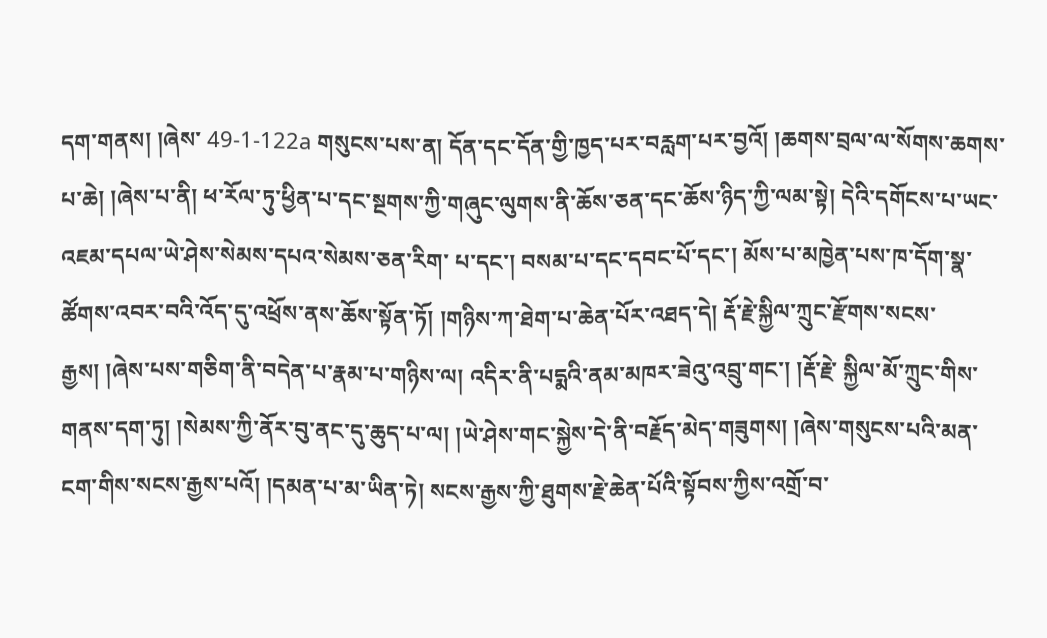དག་གནས། །ཞེས་ 49-1-122a གསུངས་པས་ན། དོན་དང་དོན་གྱི་ཁྱད་པར་བརླག་པར་བྱའོ། །ཆགས་བྲལ་ལ་སོགས་ཆགས་པ་ཆེ། །ཞེས་པ་ནི། ཕ་རོལ་ཏུ་ཕྱིན་པ་དང་སྔགས་ཀྱི་གཞུང་ལུགས་ནི་ཆོས་ཅན་དང་ཆོས་ཉིད་ཀྱི་ལམ་སྟེ། དེའི་དགོངས་པ་ཡང་འཇམ་དཔལ་ཡེ་ཤེས་སེམས་དཔའ་སེམས་ཅན་རིག་ པ་དང་། བསམ་པ་དང་དབང་པོ་དང་། མོས་པ་མཁྱེན་པས་ཁ་དོག་སྣ་ཚོགས་འབར་བའི་འོད་དུ་འཕྲོས་ནས་ཆོས་སྟོན་ཏོ། །གཉིས་ཀ་ཐེག་པ་ཆེན་པོར་འཐད་དེ། རྡོ་རྗེ་སྐྱིལ་ཀྲུང་རྫོགས་སངས་རྒྱས། །ཞེས་པས་གཅིག་ནི་བདེན་པ་རྣམ་པ་གཉིས་ལ། འདིར་ནི་པདྨའི་ནམ་མཁར་ཟེའུ་འབྲུ་གང་། །རྡོ་རྗེ་ སྐྱིལ་མོ་ཀྲུང་གིས་གནས་དག་ཏུ། །སེམས་ཀྱི་ནོར་བུ་ནང་དུ་ཆུད་པ་ལ། །ཡེ་ཤེས་གང་སྐྱེས་དེ་ནི་བརྗོད་མེད་གཟུགས། །ཞེས་གསུངས་པའི་མན་ངག་གིས་སངས་རྒྱས་པའོ། །དམན་པ་མ་ཡིན་ཏེ། སངས་རྒྱས་ཀྱི་ཐུགས་རྗེ་ཆེན་པོའི་སྟོབས་ཀྱིས་འགྲོ་བ་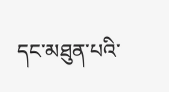དང་མཐུན་པའི་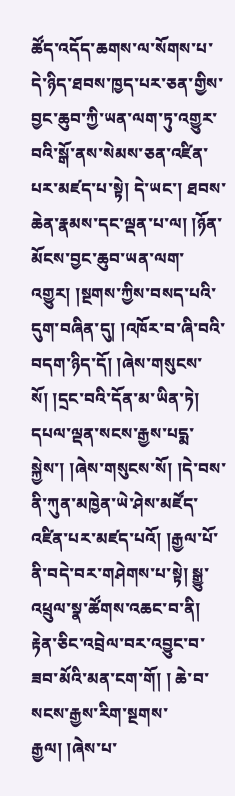ཚོད་འདོད་ཆགས་ལ་སོགས་པ་ དེ་ཉིད་ཐབས་ཁྱད་པར་ཅན་གྱིས་བྱང་ཆུབ་ཀྱི་ཡན་ལག་ཏུ་འགྱུར་བའི་སྒོ་ནས་སེམས་ཅན་འཛིན་པར་མཛད་པ་སྟེ། དེ་ཡང་། ཐབས་ཆེན་རྣམས་དང་ལྡན་པ་ལ། །ཉོན་མོངས་བྱང་ཆུབ་ཡན་ལག་འགྱུར། །སྔགས་ཀྱིས་བསད་པའི་དུག་བཞིན་དུ། །འཁོར་བ་ཞི་བའི་བདག་ཉིད་དོ། །ཞེས་གསུངས་ སོ། །དྲང་བའི་དོན་མ་ཡིན་ཏེ། དཔལ་ལྡན་སངས་རྒྱས་པདྨ་སྐྱེས་། །ཞེས་གསུངས་སོ། །དེ་བས་ནི་ཀུན་མཁྱེན་ཡེ་ཤེས་མཛོད་འཛིན་པར་མཛད་པའོ། །རྒྱལ་པོ་ནི་བདེ་བར་གཤེགས་པ་སྟེ། སྒྱུ་འཕྲུལ་སྣ་ཚོགས་འཆང་བ་ནི། རྟེན་ཅིང་འབྲེལ་བར་འབྱུང་བ་ཟབ་མོའི་མན་ངག་གོ། ། ཆེ་བ་སངས་རྒྱས་རིག་སྔགས་རྒྱལ། །ཞེས་པ་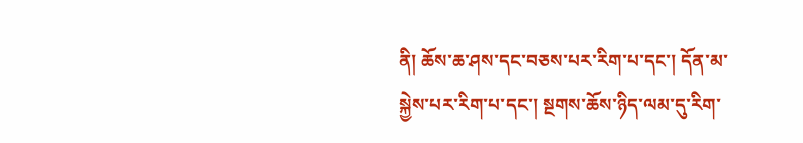ནི། ཆོས་ཆ་ཤས་དང་བཅས་པར་རིག་པ་དང་། དོན་མ་སྐྱེས་པར་རིག་པ་དང་། སྔགས་ཆོས་ཉིད་ལམ་དུ་རིག་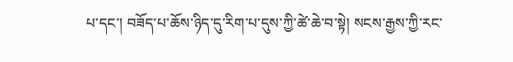པ་དང་། བཟོད་པ་ཆོས་ཉིད་དུ་རིག་པ་དུས་ཀྱི་ཚེ་ཆེ་བ་སྟེ། སངས་རྒྱས་ཀྱི་རང་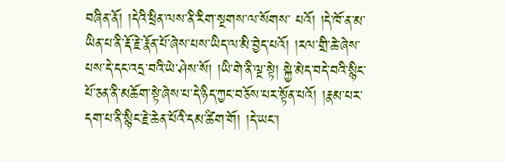བཞིན་ནོ། །དེའི་ཕྲིན་ལས་ནི་རིག་སྔགས་ལ་སོགས་ པའོ། །དེ་ཁོ་ན་མ་ཡིན་པ་ནི་རྡོ་རྗེ་རྣོན་པོ་ཞེས་པས་ཡིད་ལ་མི་བྱེད་པའོ། །རལ་གྲི་ཆེ་ཞེས་པས་དེ་དང་འདྲ་བའི་ཡེ་ཤེས་སོ། །ཡི་གེ་ནི་ལྔ་སྟེ། སྐྱེ་མེད་བདེ་བའི་སྙིང་པོ་ཅན་ནི་མཆོག་སྟེ་ཞེས་པ་དེ་ཉིད་ཀྱང་བཅོས་པར་སྟོན་པའོ། །རྣམ་པར་དག་པ་ནི་སྙིང་རྗེ་ཆེན་པོའི་དམ་ཚིག་གོ། །དེ་ཡང་།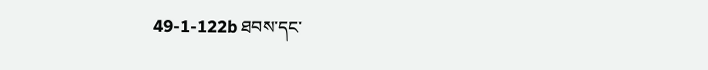49-1-122b ཐབས་དང་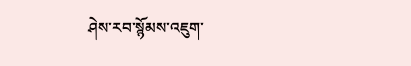ཤེས་རབ་སྙོམས་འཇུག་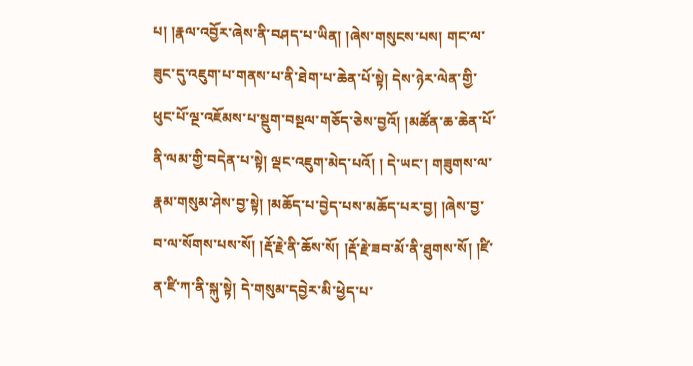པ། །རྣལ་འབྱོར་ཞེས་ནི་བཤད་པ་ཡིན། །ཞེས་གསུངས་པས། གང་ལ་ཟུང་དུ་འཇུག་པ་གནས་པ་ནི་ཐེག་པ་ཆེན་པོ་སྟེ། དེས་ཉེར་ལེན་གྱི་ཕུང་པོ་ལྔ་འཇོམས་པ་སྡུག་བསྔལ་གཅོད་ཅེས་བྱའོ། །མཚོན་ཆ་ཆེན་པོ་ནི་ལམ་གྱི་བདེན་པ་སྟེ། ལྡང་འཇུག་མེད་པའོ། ། དེ་ཡང་། གཟུགས་ལ་རྣམ་གསུམ་ཤེས་བྱ་སྟེ། །མཆོད་པ་བྱེད་པས་མཆོད་པར་བྱ། །ཞེས་བྱ་བ་ལ་སོགས་པས་སོ། །རྡོ་རྗེ་ནི་ཆོས་སོ། །རྡོ་རྗེ་ཟབ་མོ་ནི་ཐུགས་སོ། །ཛི་ན་ཛི་ཀ་ནི་སྐུ་སྟེ། དེ་གསུམ་དབྱེར་མི་ཕྱེད་པ་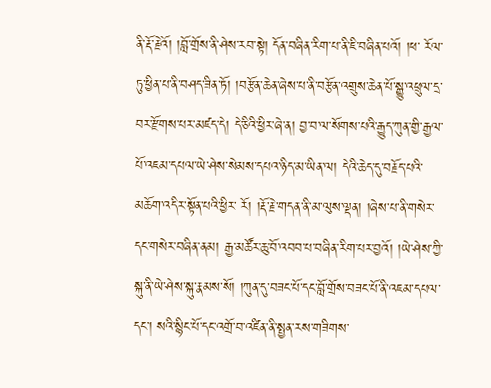ནི་རྡོ་རྗེའོ། །བློ་གྲོས་ནི་ཤེས་རབ་སྟེ། དོན་བཞིན་རིག་པ་ནི་ཇི་བཞིན་པའོ། །ཕ་ རོལ་ཏུ་ཕྱིན་པ་ནི་བཤད་ཟིན་ཏོ། །བརྩོན་ཆེན་ཞེས་པ་ནི་བརྩོན་འགྲུས་ཆེན་པོ་སྒྱུ་འཕྲུལ་དྲ་བར་རྫོགས་པར་མཛད་དེ། དེ་ཅིའི་ཕྱིར་ཞེ་ན། བྱ་བ་ལ་སོགས་པའི་རྒྱུད་ཀུན་གྱི་རྒྱལ་པོ་འཇམ་དཔལ་ཡེ་ཤེས་སེམས་དཔའ་ཉིད་མ་ཡིན་ལ། དེའི་ཆེད་དུ་བརྗོད་པའི་མཆོག་འདིར་སྟོན་པའི་ཕྱིར་ རོ། །རྡོ་རྗེ་གདན་ནི་མ་ལུས་ལྡན། །ཞེས་པ་ནི་གསེར་དང་གསེར་བཞིན་ནམ། རྒྱ་མཚོར་ཆུ་བོ་འབབ་པ་བཞིན་རིག་པར་བྱའོ། །ཡེ་ཤེས་ཀྱི་སྐུ་ནི་ཡེ་ཤེས་སྐུ་རྣམས་སོ། །ཀུན་དུ་བཟང་པོ་དང་བློ་གྲོས་བཟང་པོ་ནི་འཇམ་དཔལ་དང་། སའི་སྙིང་པོ་དང་འགྲོ་བ་འཛིན་ནི་སྤྱན་རས་གཟིགས་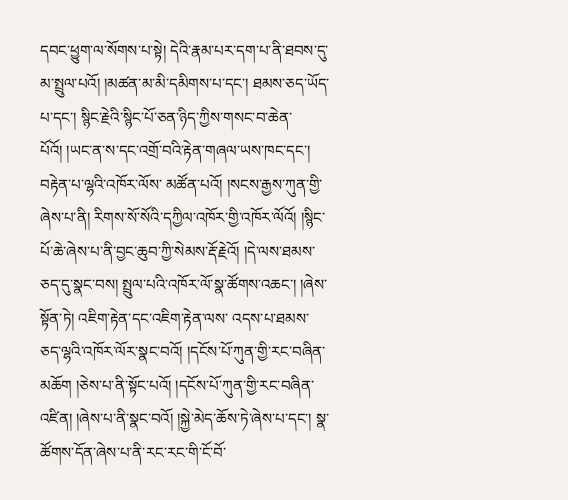དབང་ཕྱུག་ལ་སོགས་པ་སྟེ། དེའི་རྣམ་པར་དག་པ་ནི་ཐབས་དུ་མ་སྤྲུལ་པའོ། །མཚན་མ་མི་དམིགས་པ་དང་། ཐམས་ཅད་ཡོད་པ་དང་། སྙིང་རྗེའི་སྙིང་པོ་ཅན་ཉིད་ཀྱིས་གསང་བ་ཆེན་པོའོ། །ཡང་ན་ས་དང་འགྲོ་བའི་རྟེན་གཞལ་ཡས་ཁང་དང་། བརྟེན་པ་ལྷའི་འཁོར་ལོས་ མཚོན་པའོ། །སངས་རྒྱས་ཀུན་གྱི་ཞེས་པ་ནི། རིགས་སོ་སོའི་དཀྱིལ་འཁོར་གྱི་འཁོར་ལོའོ། །སྙིང་པོ་ཆེ་ཞེས་པ་ནི་བྱང་ཆུབ་ཀྱི་སེམས་རྡོ་རྗེའོ། །དེ་ལས་ཐམས་ཅད་དུ་སྣང་བས། སྤྲུལ་པའི་འཁོར་ལོ་སྣ་ཚོགས་འཆང་། །ཞེས་སྟོན་ཏེ། འཇིག་རྟེན་དང་འཇིག་རྟེན་ལས་ འདས་པ་ཐམས་ཅད་ལྷའི་འཁོར་ལོར་སྣང་བའོ། །དངོས་པོ་ཀུན་གྱི་རང་བཞིན་མཆོག །ཅེས་པ་ནི་སྟོང་པའོ། །དངོས་པོ་ཀུན་གྱི་རང་བཞིན་འཛིན། །ཞེས་པ་ནི་སྣང་བའོ། །སྐྱེ་མེད་ཆོས་ཏེ་ཞེས་པ་དང་། སྣ་ཚོགས་དོན་ཞེས་པ་ནི་རང་རང་གི་ངོ་བོ་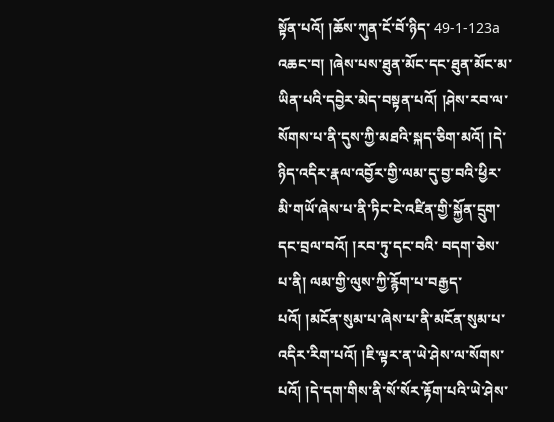སྟོན་པའོ། །ཆོས་ཀུན་ངོ་བོ་ཉིད་ 49-1-123a འཆང་བ། །ཞེས་པས་ཐུན་མོང་དང་ཐུན་མོང་མ་ཡིན་པའི་དབྱེར་མེད་བསྟན་པའོ། །ཤེས་རབ་ལ་སོགས་པ་ནི་དུས་ཀྱི་མཐའི་སྐད་ཅིག་མའོ། །དེ་ཉིད་འདིར་རྣལ་འབྱོར་གྱི་ལམ་དུ་བྱ་བའི་ཕྱིར་མི་གཡོ་ཞེས་པ་ནི་ཏིང་ངེ་འཛིན་གྱི་སྐྱོན་དྲུག་དང་བྲལ་བའོ། །རབ་ཏུ་དང་བའི་ བདག་ཅེས་པ་ནི། ལམ་གྱི་ལུས་ཀྱི་རྙོག་པ་བརྒྱད་པའོ། །མངོན་སུམ་པ་ཞེས་པ་ནི་མངོན་སུམ་པ་འདིར་རིག་པའོ། །ཇི་ལྟར་ན་ཡེ་ཤེས་ལ་སོགས་པའོ། །དེ་དག་གིས་ནི་སོ་སོར་རྟོག་པའི་ཡེ་ཤེས་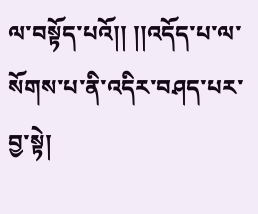ལ་བསྟོད་པའོ།། །།འདོད་པ་ལ་སོགས་པ་ནི་འདིར་བཤད་པར་བྱ་སྟེ།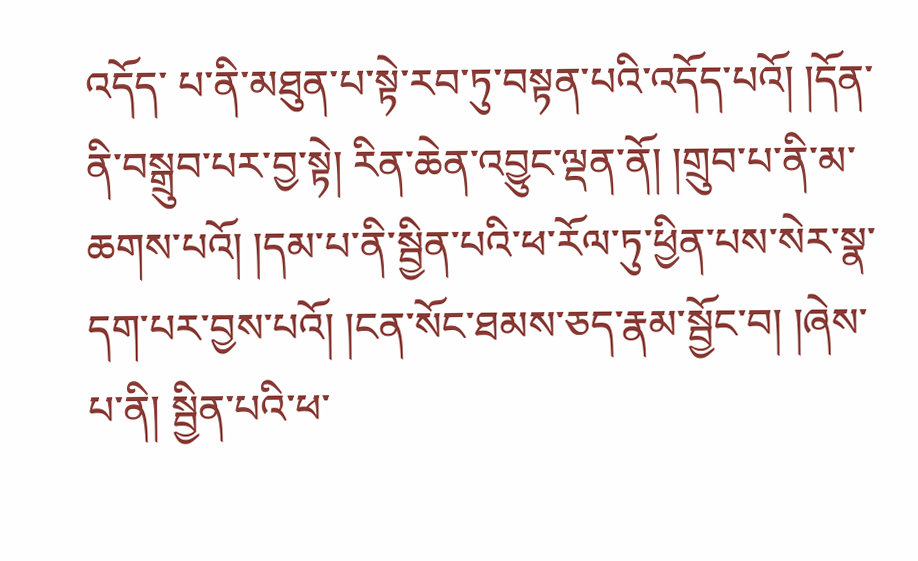འདོད་ པ་ནི་མཐུན་པ་སྟེ་རབ་ཏུ་བསྟན་པའི་འདོད་པའོ། །དོན་ནི་བསྒྲུབ་པར་བྱ་སྟེ། རིན་ཆེན་འབྱུང་ལྡན་ནོ། །གྲུབ་པ་ནི་མ་ཆགས་པའོ། །དམ་པ་ནི་སྦྱིན་པའི་ཕ་རོལ་ཏུ་ཕྱིན་པས་སེར་སྣ་དག་པར་བྱས་པའོ། །ངན་སོང་ཐམས་ཅད་རྣམ་སྦྱོང་བ། །ཞེས་པ་ནི། སྦྱིན་པའི་ཕ་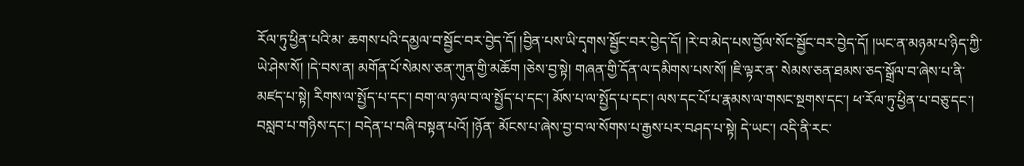རོལ་ཏུ་ཕྱིན་པའི་མ་ ཆགས་པའི་དམྱལ་བ་སྦྱོང་བར་བྱེད་དོ། །བྱིན་པས་ཡི་དྭགས་སྦྱོང་བར་བྱེད་དོ། །རེ་བ་མེད་པས་བྱོལ་སོང་སྦྱོང་བར་བྱེད་དོ། །ཡང་ན་མཉམ་པ་ཉིད་ཀྱི་ཡེ་ཤེས་སོ། །དེ་བས་ན། མགོན་པོ་སེམས་ཅན་ཀུན་གྱི་མཆོག །ཅེས་བྱ་སྟེ། གཞན་གྱི་དོན་ལ་དམིགས་པས་སོ། །ཇི་ལྟར་ན་ སེམས་ཅན་ཐམས་ཅད་སྒྲོལ་བ་ཞེས་པ་ནི་མཛད་པ་སྟེ། རིགས་ལ་སྤྱོད་པ་དང་། བག་ལ་ཉལ་བ་ལ་སྤྱོད་པ་དང་། མོས་པ་ལ་སྤྱོད་པ་དང་། ལས་དང་པོ་པ་རྣམས་ལ་གསང་སྔགས་དང་། ཕ་རོལ་ཏུ་ཕྱིན་པ་བཅུ་དང་། བསླབ་པ་གཉིས་དང་། བདེན་པ་བཞི་བསྟན་པའོ། །ཉོན་ མོངས་པ་ཞེས་བྱ་བ་ལ་སོགས་པ་རྒྱས་པར་བཤད་པ་སྟེ། དེ་ཡང་། འདི་ནི་རང་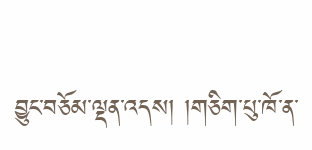བྱུང་བཅོམ་ལྡན་འདས། །གཅིག་པུ་ཁོ་ན་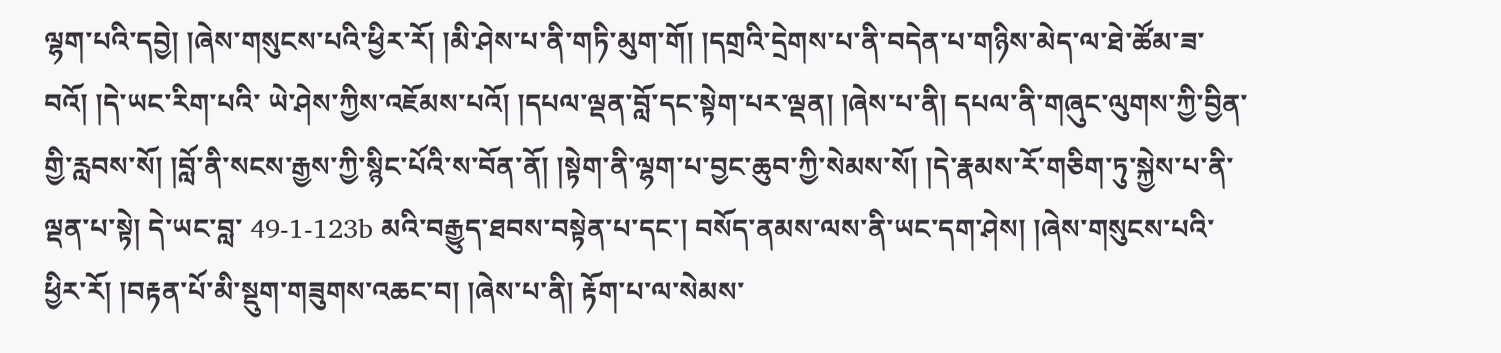ལྷག་པའི་དབྱེ། །ཞེས་གསུངས་པའི་ཕྱིར་རོ། །མི་ཤེས་པ་ནི་གཏི་མུག་གོ། །དགྲའི་དྲེགས་པ་ནི་བདེན་པ་གཉིས་མེད་ལ་ཐེ་ཚོམ་ཟ་བའོ། །དེ་ཡང་རིག་པའི་ ཡེ་ཤེས་ཀྱིས་འཇོམས་པའོ། །དཔལ་ལྡན་བློ་དང་སྟེག་པར་ལྡན། །ཞེས་པ་ནི། དཔལ་ནི་གཞུང་ལུགས་ཀྱི་བྱིན་གྱི་རླབས་སོ། །བློ་ནི་སངས་རྒྱས་ཀྱི་སྙིང་པོའི་ས་བོན་ནོ། །སྟེག་ནི་ལྷག་པ་བྱང་ཆུབ་ཀྱི་སེམས་སོ། །དེ་རྣམས་རོ་གཅིག་ཏུ་སྐྱེས་པ་ནི་ལྡན་པ་སྟེ། དེ་ཡང་བླ་ 49-1-123b མའི་བརྒྱུད་ཐབས་བསྟེན་པ་དང་། བསོད་ནམས་ལས་ནི་ཡང་དག་ཤེས། །ཞེས་གསུངས་པའི་ཕྱིར་རོ། །བརྟན་པོ་མི་སྡུག་གཟུགས་འཆང་བ། །ཞེས་པ་ནི། རྟོག་པ་ལ་སེམས་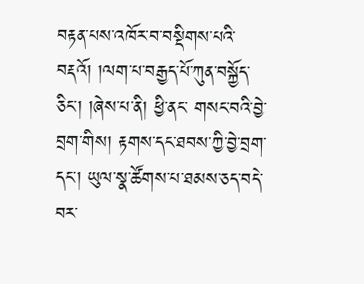བརྟན་པས་འཁོར་བ་བསྡིགས་པའི་བརྡའོ། །ལག་པ་བརྒྱད་པོ་ཀུན་བསྐྱོད་ཅིང་། །ཞེས་པ་ནི། ཕྱི་ནང་ གསང་བའི་བྱེ་བྲག་གིས། རྟགས་དང་ཐབས་ཀྱི་བྱེ་བྲག་དང་། ཡུལ་སྣ་ཚོགས་པ་ཐམས་ཅད་བདེ་བར་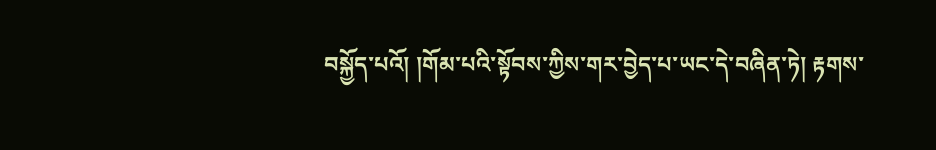བསྐྱོད་པའོ། །གོམ་པའི་སྟོབས་ཀྱིས་གར་བྱེད་པ་ཡང་དེ་བཞིན་ཏེ། རྟགས་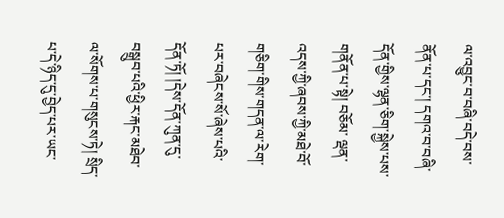ལ་འབྱུང་བ་བཞི་བདེ་བས་ནོན་པ་དང་། དགའ་བ་བཞི་དོན་གྱིས་ལྷན་ཅིག་སྐྱེས་པས་གནོན་པ་སྟེ། བཅོམ་ ལྡན་འདས་ཀྱི་ཞབས་ཀྱི་མཐེ་བོ་གཅིག་གིས་གདན་ལ་རེག་པར་བཞེངས་སོ་ཞེས་པའི་དོན་ཏོ། །དེས་དོན་ཀུན་དུ་བསྒྲུབ་པའི་ཕྱིར་རྐང་མཐེབ་ལ་སོགས་པ་གསུངས་ཏེ། སྲིད་པ་དེ་ཉིད་དུ་བྱེད་པར་ཡང་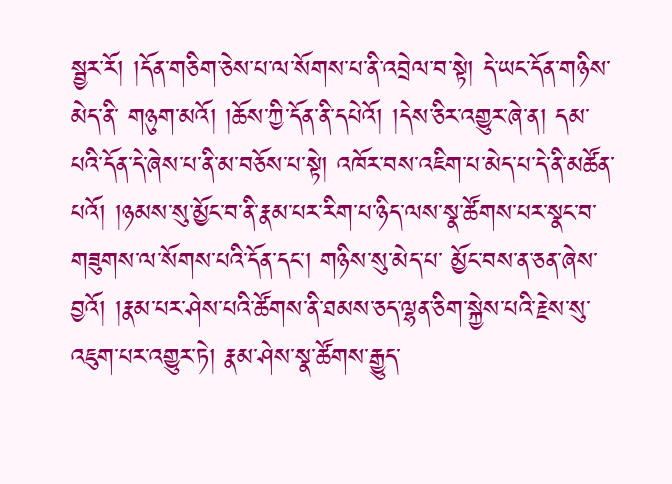སྦྱར་རོ། །དོན་གཅིག་ཅེས་པ་ལ་སོགས་པ་ནི་འབྲེལ་བ་སྟེ། དེ་ཡང་དོན་གཉིས་མེད་ནི་ གཉུག་མའོ། །ཆོས་ཀྱི་དོན་ནི་དཔེའོ། །དེས་ཅིར་འགྱུར་ཞེ་ན། དམ་པའི་དོན་དེ་ཞེས་པ་ནི་མ་བཅོས་པ་སྟེ། འཁོར་བས་འཇིག་པ་མེད་པ་དེ་ནི་མཚོན་པའོ། །ཉམས་སུ་མྱོང་བ་ནི་རྣམ་པར་རིག་པ་ཉིད་ལས་སྣ་ཚོགས་པར་སྣང་བ་གཟུགས་ལ་སོགས་པའི་དོན་དང་། གཉིས་སུ་མེད་པ་ མྱོང་བས་ན་ཅན་ཞེས་བྱའོ། །རྣམ་པར་ཤེས་པའི་ཚོགས་ནི་ཐམས་ཅད་ལྷན་ཅིག་སྐྱེས་པའི་རྗེས་སུ་འཇུག་པར་འགྱུར་ཏེ། རྣམ་ཤེས་སྣ་ཚོགས་རྒྱུད་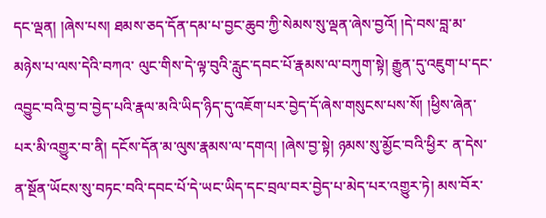དང་ལྡན། །ཞེས་པས། ཐམས་ཅད་དོན་དམ་པ་བྱང་ཆུབ་ཀྱི་སེམས་སུ་ལྡན་ཞེས་བྱའོ། །དེ་བས་བླ་མ་མཉེས་པ་ལས་དེའི་བཀའ་ ལུང་གིས་དེ་ལྟ་བུའི་རླུང་དབང་པོ་རྣམས་ལ་བཀུག་སྟེ། རྒྱུན་དུ་འཇུག་པ་དང་འབྱུང་བའི་བྱ་བ་བྱེད་པའི་རྣལ་མའི་ཡིད་ཉིད་དུ་འཇོག་པར་བྱེད་དོ་ཞེས་གསུངས་པས་སོ། །ཕྱིས་ཞེན་པར་མི་འགྱུར་བ་ནི། དངོས་དོན་མ་ལུས་རྣམས་ལ་དགའ། །ཞེས་བྱ་སྟེ། ཉམས་སུ་མྱོང་བའི་ཕྱིར་ ན་དེས་ན་སྔོན་ཡོངས་སུ་བཏང་བའི་དབང་པོ་དེ་ཡང་ཡིད་དང་བྲལ་བར་བྱེད་པ་མེད་པར་འགྱུར་ཏེ། མས་བོར་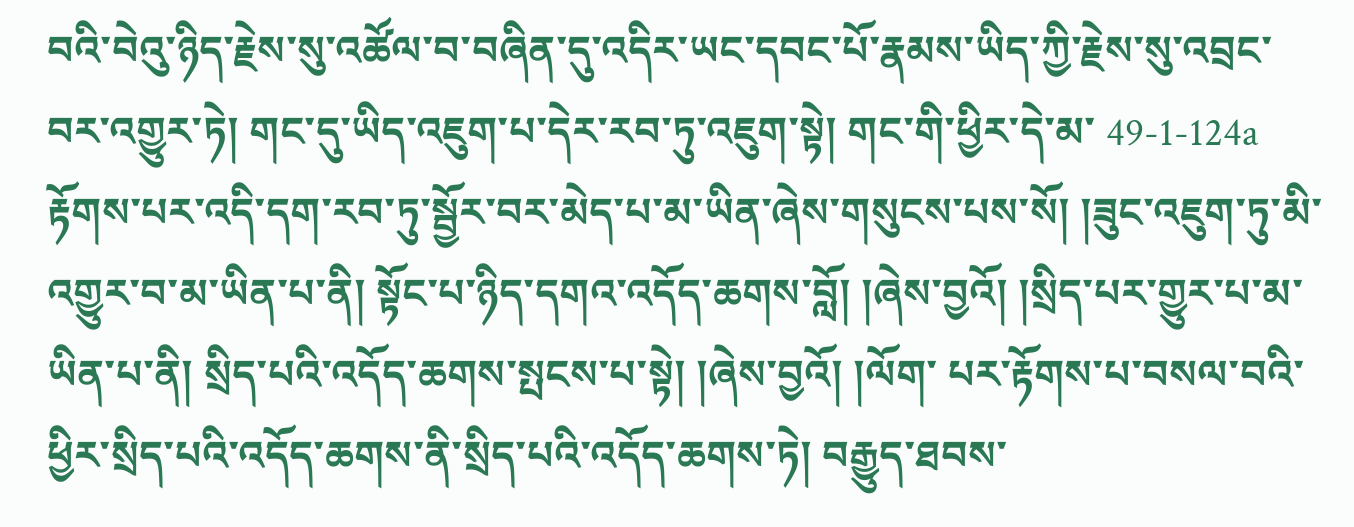བའི་བེའུ་ཉིད་རྗེས་སུ་འཚོལ་བ་བཞིན་དུ་འདིར་ཡང་དབང་པོ་རྣམས་ཡིད་ཀྱི་རྗེས་སུ་འབྲང་བར་འགྱུར་ཏེ། གང་དུ་ཡིད་འཇུག་པ་དེར་རབ་ཏུ་འཇུག་སྟེ། གང་གི་ཕྱིར་དེ་མ་ 49-1-124a རྟོགས་པར་འདི་དག་རབ་ཏུ་སྦྱོར་བར་མེད་པ་མ་ཡིན་ཞེས་གསུངས་པས་སོ། །ཟུང་འཇུག་ཏུ་མི་འགྱུར་བ་མ་ཡིན་པ་ནི། སྟོང་པ་ཉིད་དགའ་འདོད་ཆགས་བློ། །ཞེས་བྱའོ། །སྲིད་པར་གྱུར་པ་མ་ཡིན་པ་ནི། སྲིད་པའི་འདོད་ཆགས་སྤངས་པ་སྟེ། །ཞེས་བྱའོ། །ལོག་ པར་རྟོགས་པ་བསལ་བའི་ཕྱིར་སྲིད་པའི་འདོད་ཆགས་ནི་སྲིད་པའི་འདོད་ཆགས་ཏེ། བརྒྱུད་ཐབས་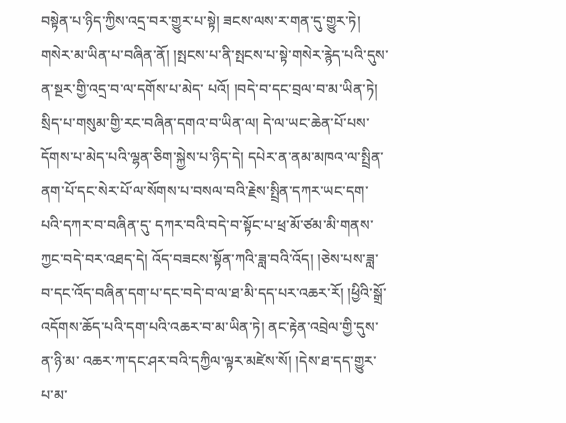བསྟེན་པ་ཉིད་ཀྱིས་འདྲ་བར་གྱུར་པ་སྟེ། ཟངས་ལས་ར་གན་དུ་གྱུར་ཏེ། གསེར་མ་ཡིན་པ་བཞིན་ནོ། །སྤངས་པ་ནི་སྤངས་པ་སྟེ་གསེར་རྙེད་པའི་དུས་ན་སྔར་གྱི་འདྲ་བ་ལ་དགོས་པ་མེད་ པའོ། །བདེ་བ་དང་བྲལ་བ་མ་ཡིན་ཏེ། སྲིད་པ་གསུམ་གྱི་རང་བཞིན་དགའ་བ་ཡིན་ལ། དེ་ལ་ཡང་ཆེན་པོ་པས་དོགས་པ་མེད་པའི་ལྷན་ཅིག་སྐྱེས་པ་ཉིད་དེ། དཔེར་ན་ནམ་མཁའ་ལ་སྤྲིན་ནག་པོ་དང་སེར་པོ་ལ་སོགས་པ་བསལ་བའི་རྗེས་སྤྲིན་དཀར་ཡང་དག་པའི་དཀར་བ་བཞིན་དུ་ དཀར་བའི་བདེ་བ་སྟོང་པ་ཕྲ་མོ་ཙམ་མི་གནས་ཀྱང་བདེ་བར་འཐད་དེ། འོད་བཟངས་སྟོན་ཀའི་ཟླ་བའི་འོད། །ཅེས་པས་ཟླ་བ་དང་འོད་བཞིན་དག་པ་དང་བདེ་བ་ལ་ཐ་མི་དད་པར་འཆར་རོ། །ཕྱིའི་སྒྲོ་འདོགས་ཆོད་པའི་དག་པའི་འཆར་བ་མ་ཡིན་ཏེ། ནང་རྟེན་འབྲེལ་གྱི་དུས་ན་ཉི་མ་ འཆར་ཀ་དང་ཤར་བའི་དཀྱིལ་ལྟར་མཛེས་སོ། །དེས་ཐ་དད་གྱུར་པ་མ་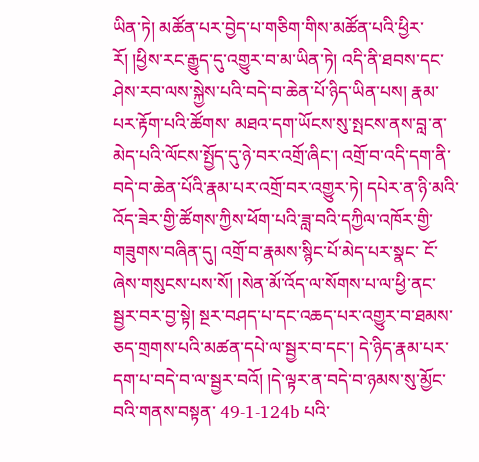ཡིན་ཏེ། མཚོན་པར་བྱེད་པ་གཅིག་གིས་མཚོན་པའི་ཕྱིར་རོ། །ཕྱིས་རང་རྒྱུད་དུ་འགྱུར་བ་མ་ཡིན་ཏེ། འདི་ནི་ཐབས་དང་ཤེས་རབ་ལས་སྐྱེས་པའི་བདེ་བ་ཆེན་པོ་ཉིད་ཡིན་པས། རྣམ་པར་རྟོག་པའི་ཚོགས་ མཐའ་དག་ཡོངས་སུ་སྤངས་ནས་བླ་ན་མེད་པའི་ལོངས་སྤྱོད་དུ་ཉེ་བར་འགྲོ་ཞིང་། འགྲོ་བ་འདི་དག་ནི་བདེ་བ་ཆེན་པོའི་རྣམ་པར་འགྲོ་བར་འགྱུར་ཏེ། དཔེར་ན་ཉི་མའི་འོད་ཟེར་གྱི་ཚོགས་ཀྱིས་ཕོག་པའི་ཟླ་བའི་དཀྱིལ་འཁོར་གྱི་གཟུགས་བཞིན་དུ། འགྲོ་བ་རྣམས་སྙིང་པོ་མེད་པར་སྣང་ ངོ་ཞེས་གསུངས་པས་སོ། །སེན་མོ་འོད་ལ་སོགས་པ་ལ་ཕྱི་ནང་སྦྱར་བར་བྱ་སྟེ། སྔར་བཤད་པ་དང་འཆད་པར་འགྱུར་བ་ཐམས་ཅད་གྲགས་པའི་མཚན་དཔེ་ལ་སྦྱར་བ་དང་། དེ་ཉིད་རྣམ་པར་དག་པ་བདེ་བ་ལ་སྦྱར་བའོ། །དེ་ལྟར་ན་བདེ་བ་ཉམས་སུ་མྱོང་བའི་གནས་བསྟན་ 49-1-124b པའི་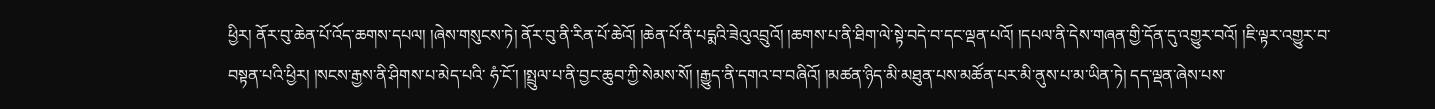ཕྱིར། ནོར་བུ་ཆེན་པོ་འོད་ཆགས་དཔལ། །ཞེས་གསུངས་ཏེ། ནོར་བུ་ནི་རིན་པོ་ཆེའོ། །ཆེན་པོ་ནི་པདྨའི་ཟེའུའབྲུའོ། །ཆགས་པ་ནི་ཐིག་ལེ་སྟེ་བདེ་བ་དང་ལྡན་པའོ། །དཔལ་ནི་དེས་གཞན་གྱི་དོན་དུ་འགྱུར་བའོ། །ཇི་ལྟར་འགྱུར་བ་བསྟན་པའི་ཕྱིར། །སངས་རྒྱས་ནི་ཤིགས་པ་མེད་པའི་ ཧཾ་ངོ་། །སྤྲུལ་པ་ནི་བྱང་ཆུབ་ཀྱི་སེམས་སོ། །རྒྱུད་ནི་དགའ་བ་བཞིའོ། །མཚན་ཉིད་མི་མཐུན་པས་མཚོན་པར་མི་ནུས་པ་མ་ཡིན་ཏེ། དད་ལྡན་ཞེས་པས་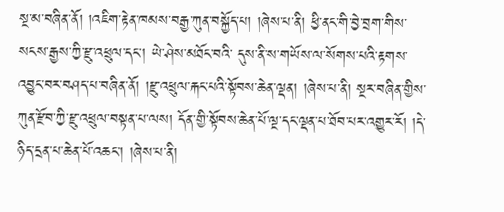སྔ་མ་བཞིན་ནོ། །འཇིག་རྟེན་ཁམས་བརྒྱ་ཀུན་བསྐྱོད་པ། །ཞེས་པ་ནི། ཕྱི་ནང་གི་བྱེ་བྲག་གིས་སངས་རྒྱས་ཀྱི་རྫུ་འཕྲུལ་དང་། ཡེ་ཤེས་མཐོང་བའི་ དུས་ནི་ས་གཡོས་ལ་སོགས་པའི་རྟགས་འབྱུང་བར་བཤད་པ་བཞིན་ནོ། །རྫུ་འཕྲུལ་རྐང་པའི་སྟོབས་ཆེན་ལྡན། །ཞེས་པ་ནི། སྔར་བཞིན་གྱིས་ཀུན་རྫོབ་ཀྱི་རྫུ་འཕྲུལ་བསྟན་པ་ལས། དོན་གྱི་སྟོབས་ཆེན་པོ་ལྔ་དང་ལྡན་པ་ཐོབ་པར་འགྱུར་རོ། །དེ་ཉིད་དྲན་པ་ཆེན་པོ་འཆང་། །ཞེས་པ་ནི།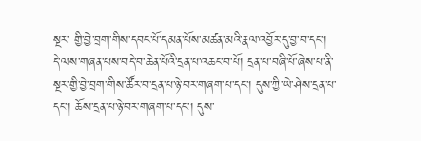སྔར་ གྱི་བྱེ་བྲག་གིས་དབང་པོ་དམན་པོས་མཚན་མའི་རྣལ་འབྱོར་དུ་བྱ་བ་དང་། དེ་ལས་གཞན་པས་བདེ་བ་ཆེན་པོའི་དྲན་པ་འཆང་བ་པོ། དྲན་པ་བཞི་པོ་ཞེས་པ་ནི་སྔར་གྱི་བྱེ་བྲག་གིས་ཚོར་བ་དྲན་པ་ཉེ་བར་གཞག་པ་དང་། དུས་ཀྱི་ཡེ་ཤེས་དྲན་པ་དང་། ཆོས་དྲན་པ་ཉེ་བར་གཞག་པ་དང་། དུས་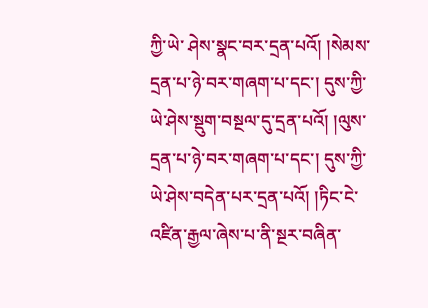ཀྱི་ཡེ་ ཤེས་སྣང་བར་དྲན་པའོ། །སེམས་དྲན་པ་ཉེ་བར་གཞག་པ་དང་། དུས་ཀྱི་ཡེ་ཤེས་སྡུག་བསྔལ་དུ་དྲན་པའོ། །ལུས་དྲན་པ་ཉེ་བར་གཞག་པ་དང་། དུས་ཀྱི་ཡེ་ཤེས་བདེན་པར་དྲན་པའོ། །ཏིང་ངེ་འཛིན་རྒྱལ་ཞེས་པ་ནི་སྔར་བཞིན་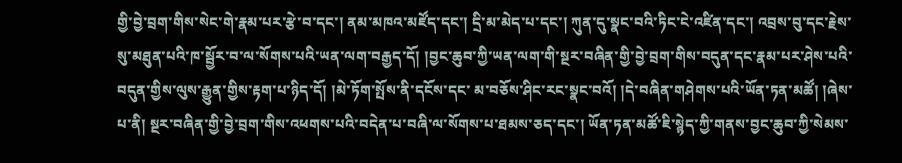གྱི་བྱེ་བྲག་གིས་སེང་གེ་རྣམ་པར་རྩེ་བ་དང་། ནམ་མཁའ་མཛོད་དང་། དྲི་མ་མེད་པ་དང་། ཀུན་དུ་སྣང་བའི་ཏིང་ངེ་འཛིན་དང་། འབྲས་བུ་དང་རྗེས་སུ་མཐུན་པའི་ཁ་སྦྱོར་བ་ལ་སོགས་པའི་ཡན་ལག་བརྒྱད་དོ། །བྱང་ཆུབ་ཀྱི་ཡན་ལག་གི་སྔར་བཞིན་གྱི་བྱེ་བྲག་གིས་བདུན་དང་རྣམ་པར་ཤེས་པའི་བདུན་གྱིས་ལུས་རྒྱུན་གྱིས་རྟག་པ་ཉིད་དོ། །མེ་ཏོག་སྤོས་ནི་དངོས་དང་ མ་བཅོས་ཤིང་རང་སྣང་བའོ། །དེ་བཞིན་གཤེགས་པའི་ཡོན་ཏན་མཚོ། །ཞེས་པ་ནི། སྔར་བཞིན་གྱི་བྱེ་བྲག་གིས་འཕགས་པའི་བདེན་པ་བཞི་ལ་སོགས་པ་ཐམས་ཅད་དང་། ཡོན་ཏན་མཚོ་ཇི་སྙེད་ཀྱི་གནས་བྱང་ཆུབ་ཀྱི་སེམས་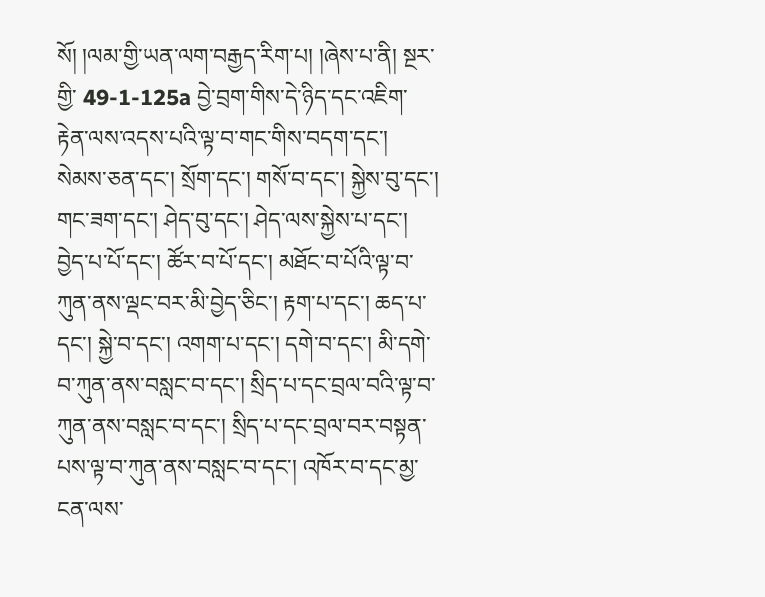སོ། །ལམ་གྱི་ཡན་ལག་བརྒྱད་རིག་པ། །ཞེས་པ་ནི། སྔར་གྱི་ 49-1-125a བྱེ་བྲག་གིས་དེ་ཉིད་དང་འཇིག་རྟེན་ལས་འདས་པའི་ལྟ་བ་གང་གིས་བདག་དང་། སེམས་ཅན་དང་། སྲོག་དང་། གསོ་བ་དང་། སྐྱེས་བུ་དང་། གང་ཟག་དང་། ཤེད་བུ་དང་། ཤེད་ལས་སྐྱེས་པ་དང་། བྱེད་པ་པོ་དང་། ཚོར་བ་པོ་དང་། མཐོང་བ་པོའི་ལྟ་བ་ཀུན་ནས་ལྡང་བར་མི་བྱེད་ཅིང་། རྟག་པ་དང་། ཆད་པ་དང་། སྐྱེ་བ་དང་། འགག་པ་དང་། དགེ་བ་དང་། མི་དགེ་བ་ཀུན་ནས་བསླང་བ་དང་། སྲིད་པ་དང་བྲལ་བའི་ལྟ་བ་ཀུན་ནས་བསླང་བ་དང་། སྲིད་པ་དང་བྲལ་བར་བསྟན་པས་ལྟ་བ་ཀུན་ནས་བསླང་བ་དང་། འཁོར་བ་དང་མྱ་ངན་ལས་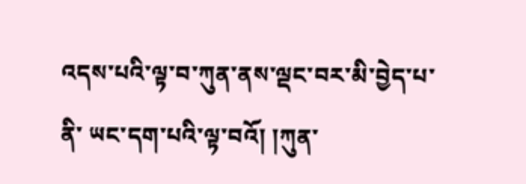འདས་པའི་ལྟ་བ་ཀུན་ནས་ལྡང་བར་མི་བྱེད་པ་ནི་ ཡང་དག་པའི་ལྟ་བའོ། །ཀུན་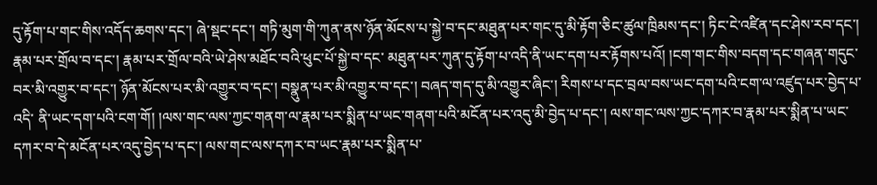དུ་རྟོག་པ་གང་གིས་འདོད་ཆགས་དང་། ཞེ་སྡང་དང་། གཏི་མུག་གི་ཀུན་ནས་ཉོན་མོངས་པ་སྐྱེ་བ་དང་མཐུན་པར་གང་དུ་མི་རྟོག་ཅིང་ཚུལ་ཁྲིམས་དང་། ཏིང་ངེ་འཛིན་དང་ཤེས་རབ་དང་། རྣམ་པར་གྲོལ་བ་དང་། རྣམ་པར་གྲོལ་བའི་ཡེ་ཤེས་མཐོང་བའི་ཕུང་པོ་སྐྱེ་བ་དང་ མཐུན་པར་ཀུན་དུ་རྟོག་པ་འདི་ནི་ཡང་དག་པར་རྟོགས་པའོ། །ངག་གང་གིས་བདག་དང་གཞན་གདུང་བར་མི་འགྱུར་བ་དང་། ཉོན་མོངས་པར་མི་འགྱུར་བ་དང་། བསྣུན་པར་མི་འགྱུར་བ་དང་། བཞད་གད་དུ་མི་འགྱུར་ཞིང་། རིགས་པ་དང་བྲལ་བས་ཡང་དག་པའི་ངག་ལ་འཛུད་པར་བྱེད་པ་འདི་ ནི་ཡང་དག་པའི་ངག་གོ། །ལས་གང་ལས་ཀྱང་གནག་ལ་རྣམ་པར་སྨིན་པ་ཡང་གནག་པའི་མངོན་པར་འདུ་མི་བྱེད་པ་དང་། ལས་གང་ལས་ཀྱང་དཀར་བ་རྣམ་པར་སྨིན་པ་ཡང་དཀར་བ་དེ་མངོན་པར་འདུ་བྱེད་པ་དང་། ལས་གང་ལས་དཀར་བ་ཡང་རྣམ་པར་སྨིན་པ་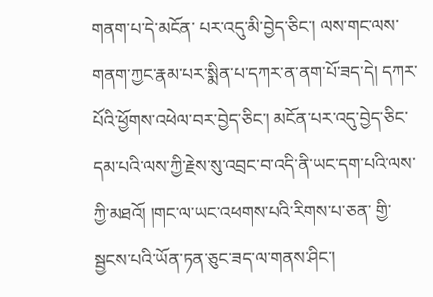གནག་པ་དེ་མངོན་ པར་འདུ་མི་བྱེད་ཅིང་། ལས་གང་ལས་གནག་ཀྱང་རྣམ་པར་སྨིན་པ་དཀར་ན་ནག་པོ་ཟད་དེ། དཀར་པོའི་ཕྱོགས་འཕེལ་བར་བྱེད་ཅིང་། མངོན་པར་འདུ་བྱེད་ཅིང་དམ་པའི་ལས་ཀྱི་རྗེས་སུ་འབྲང་བ་འདི་ནི་ཡང་དག་པའི་ལས་ཀྱི་མཐའོ། །གང་ལ་ཡང་འཕགས་པའི་རིགས་པ་ཅན་ གྱི་སྦྱངས་པའི་ཡོན་ཏན་ཅུང་ཟད་ལ་གནས་ཤིང་།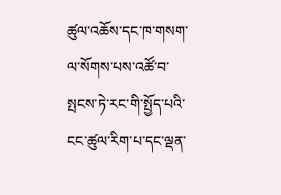ཚུལ་འཆོས་དང་ཁ་གསག་ལ་སོགས་པས་འཚོ་བ་སྤངས་ཏེ་རང་གི་སྤྱོད་པའི་ངང་ཚུལ་རིག་པ་དང་ལྡན་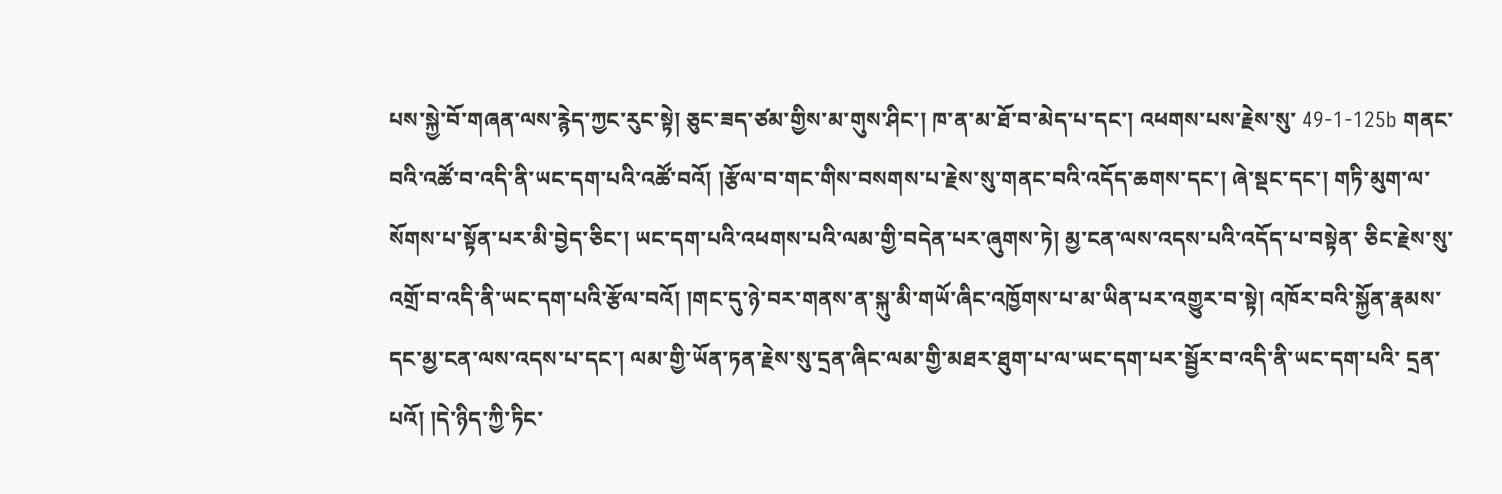པས་སྐྱེ་བོ་གཞན་ལས་རྙེད་ཀྱང་རུང་སྟེ། ཅུང་ཟད་ཙམ་གྱིས་མ་གུས་ཤིང་། ཁ་ན་མ་ཐོ་བ་མེད་པ་དང་། འཕགས་པས་རྗེས་སུ་ 49-1-125b གནང་བའི་འཚོ་བ་འདི་ནི་ཡང་དག་པའི་འཚོ་བའོ། །རྩོལ་བ་གང་གིས་བསགས་པ་རྗེས་སུ་གནང་བའི་འདོད་ཆགས་དང་། ཞེ་སྡང་དང་། གཏི་མུག་ལ་སོགས་པ་སྟོན་པར་མི་བྱེད་ཅིང་། ཡང་དག་པའི་འཕགས་པའི་ལམ་གྱི་བདེན་པར་ཞུགས་ཏེ། མྱ་ངན་ལས་འདས་པའི་འདོད་པ་བསྟེན་ ཅིང་རྗེས་སུ་འགྲོ་བ་འདི་ནི་ཡང་དག་པའི་རྩོལ་བའོ། །གང་དུ་ཉེ་བར་གནས་ན་སྐུ་མི་གཡོ་ཞིང་འཁྱོགས་པ་མ་ཡིན་པར་འགྱུར་བ་སྟེ། འཁོར་བའི་སྐྱོན་རྣམས་དང་མྱ་ངན་ལས་འདས་པ་དང་། ལམ་གྱི་ཡོན་ཏན་རྗེས་སུ་དྲན་ཞིང་ལམ་གྱི་མཐར་ཐུག་པ་ལ་ཡང་དག་པར་སྦྱོར་བ་འདི་ནི་ཡང་དག་པའི་ དྲན་པའོ། །དེ་ཉིད་ཀྱི་ཏིང་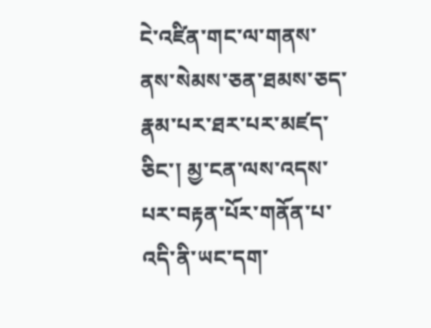ངེ་འཛིན་གང་ལ་གནས་ནས་སེམས་ཅན་ཐམས་ཅད་རྣམ་པར་ཐར་པར་མཛད་ཅིང་། མྱ་ངན་ལས་འདས་པར་བརྟན་པོར་གནོན་པ་འདི་ནི་ཡང་དག་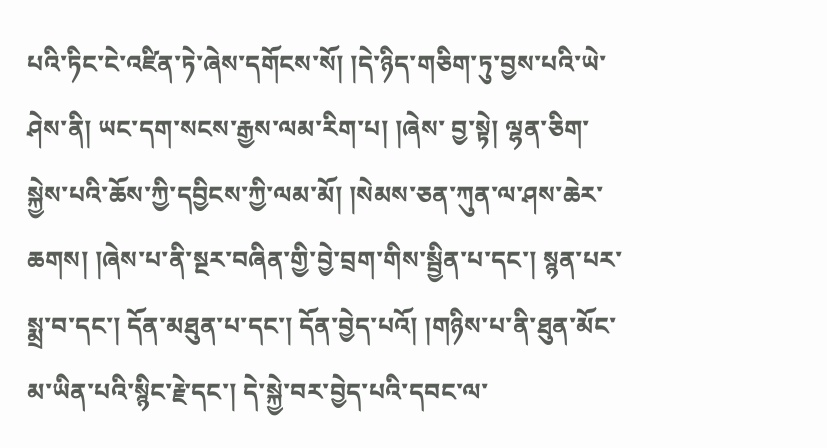པའི་ཏིང་ངེ་འཛིན་ཏེ་ཞེས་དགོངས་སོ། །དེ་ཉིད་གཅིག་ཏུ་བྱས་པའི་ཡེ་ཤེས་ནི། ཡང་དག་སངས་རྒྱས་ལམ་རིག་པ། །ཞེས་ བྱ་སྟེ། ལྷན་ཅིག་སྐྱེས་པའི་ཆོས་ཀྱི་དབྱིངས་ཀྱི་ལམ་མོ། །སེམས་ཅན་ཀུན་ལ་ཤས་ཆེར་ཆགས། །ཞེས་པ་ནི་སྔར་བཞིན་གྱི་བྱེ་བྲག་གིས་སྦྱིན་པ་དང་། སྙན་པར་སྨྲ་བ་དང་། དོན་མཐུན་པ་དང་། དོན་བྱེད་པའོ། །གཉིས་པ་ནི་ཐུན་མོང་མ་ཡིན་པའི་སྙིང་རྗེ་དང་། དེ་སྐྱེ་བར་བྱེད་པའི་དབང་ལ་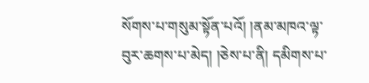སོགས་པ་གསུམ་སྟོན་པའོ། །ནམ་མཁའ་ལྟ་བུར་ཆགས་པ་མེད། །ཅེས་པ་ནི། དམིགས་པ་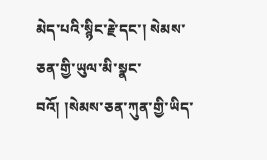མེད་པའི་སྙིང་རྗེ་དང་། སེམས་ཅན་གྱི་ཡུལ་མི་སྣང་བའོ། །སེམས་ཅན་ཀུན་གྱི་ཡིད་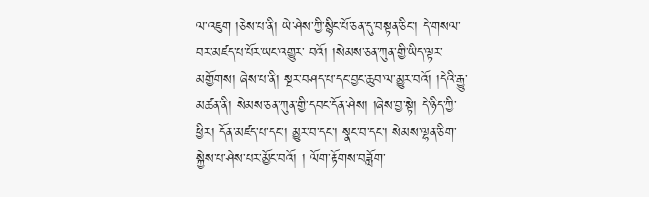ལ་འཇུག །ཅེས་པ་ནི། ཡེ་ཤེས་ཀྱི་སྙིང་པོ་ཅན་དུ་བསྟན་ཅིང་། དེ་གསལ་བར་མཛད་པ་པོར་ཡང་འགྱུར་ བའོ། །སེམས་ཅན་ཀུན་གྱི་ཡིད་ལྟར་མགྱོགས། ཞེས་པ་ནི། སྔར་བཤད་པ་དང་བྱང་ཆུབ་ལ་མྱུར་བའོ། །དེའི་རྒྱུ་མཚན་ནི། སེམས་ཅན་ཀུན་གྱི་དབང་དོན་ཤེས། །ཞེས་བྱ་སྟེ། དེ་ཉིད་ཀྱི་ཕྱིར། དོན་མཛད་པ་དང་། མྱུར་བ་དང་། སྣང་བ་དང་། སེམས་ལྷན་ཅིག་སྐྱེས་པ་ཤེས་པར་མྱོང་བའོ། ། ལོག་རྟོགས་བཟློག་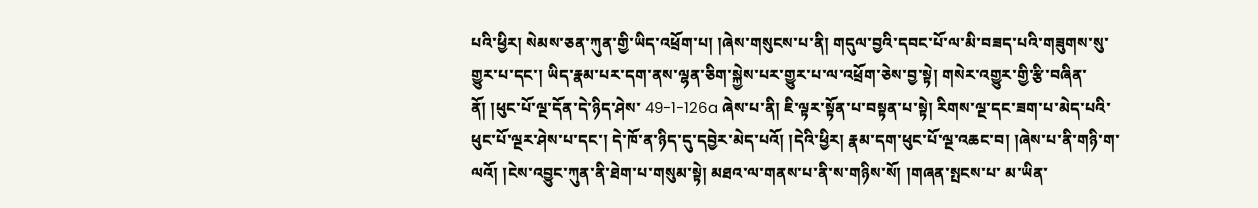པའི་ཕྱིར། སེམས་ཅན་ཀུན་གྱི་ཡིད་འཕྲོག་པ། །ཞེས་གསུངས་པ་ནི། གདུལ་བྱའི་དབང་པོ་ལ་མི་བཟད་པའི་གཟུགས་སུ་གྱུར་པ་དང་། ཡིད་རྣམ་པར་དག་ནས་ལྷན་ཅིག་སྐྱེས་པར་གྱུར་པ་ལ་འཕྲོག་ཅེས་བྱ་སྟེ། གསེར་འགྱུར་གྱི་རྩི་བཞིན་ནོ། །ཕུང་པོ་ལྔ་དོན་དེ་ཉིད་ཤེས་ 49-1-126a ཞེས་པ་ནི། ཇི་ལྟར་སྟོན་པ་བསྟན་པ་སྟེ། རིགས་ལྔ་དང་ཟག་པ་མེད་པའི་ཕུང་པོ་ལྔར་ཤེས་པ་དང་། དེ་ཁོ་ན་ཉིད་དུ་དབྱེར་མེད་པའོ། །དེའི་ཕྱིར། རྣམ་དག་ཕུང་པོ་ལྔ་འཆང་བ། །ཞེས་པ་ནི་གཉི་ག་ལའོ། །ངེས་འབྱུང་ཀུན་ནི་ཐེག་པ་གསུམ་སྟེ། མཐའ་ལ་གནས་པ་ནི་ས་གཉིས་སོ། །གཞན་སྤངས་པ་ མ་ཡིན་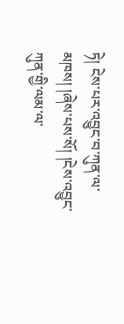ཏེ། ངེས་པར་འབྱུང་བ་ཀུན་ལ་མཁས། །ཞེས་པས་སོ། །ངེས་འབྱུང་ཀུན་གྱི་ལམ་ལ་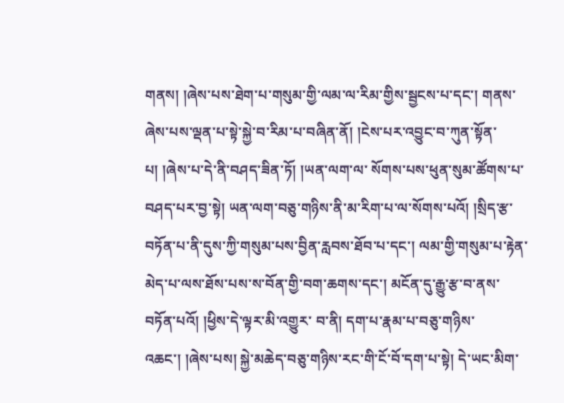གནས། །ཞེས་པས་ཐེག་པ་གསུམ་གྱི་ལམ་ལ་རིམ་གྱིས་སྦྱངས་པ་དང་། གནས་ཞེས་པས་ལྡན་པ་སྟེ་སྐྱེ་བ་རིམ་པ་བཞིན་ནོ། །ངེས་པར་འབྱུང་བ་ཀུན་སྟོན་པ། །ཞེས་པ་དེ་ནི་བཤད་ཟིན་ཏོ། །ཡན་ལག་ལ་ སོགས་པས་ཕུན་སུམ་ཚོགས་པ་བཤད་པར་བྱ་སྟེ། ཡན་ལག་བཅུ་གཉིས་ནི་མ་རིག་པ་ལ་སོགས་པའོ། །སྲིད་རྩ་བཏོན་པ་ནི་དུས་ཀྱི་གསུམ་པས་བྱིན་རླབས་ཐོབ་པ་དང་། ལམ་གྱི་གསུམ་པ་རྟེན་མེད་པ་ལས་ཐོས་པས་ས་བོན་གྱི་བག་ཆགས་དང་། མངོན་དུ་རྒྱུ་རྩ་བ་ནས་བཏོན་པའོ། །ཕྱིས་དེ་ལྟར་མི་འགྱུར་ བ་ནི། དག་པ་རྣམ་པ་བཅུ་གཉིས་འཆང་། །ཞེས་པས། སྐྱེ་མཆེད་བཅུ་གཉིས་རང་གི་ངོ་བོ་དག་པ་སྟེ། དེ་ཡང་མིག་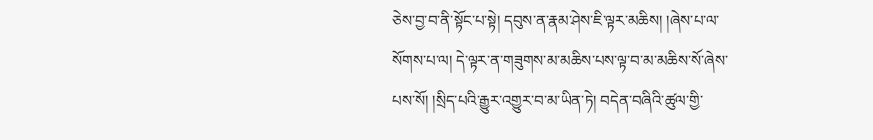ཅེས་བྱ་བ་ནི་སྟོང་པ་སྟེ། དབུས་ན་རྣམ་ཤེས་ཇི་ལྟར་མཆིས། །ཞེས་པ་ལ་སོགས་པ་ལ། དེ་ལྟར་ན་གཟུགས་མ་མཆིས་པས་ལྟ་བ་མ་མཆིས་སོ་ཞེས་པས་སོ། །སྲིད་པའི་རྒྱུར་འགྱུར་བ་མ་ཡིན་ཏེ། བདེན་བཞིའི་ཚུལ་གྱི་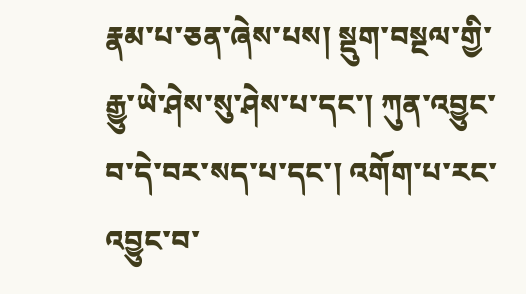རྣམ་པ་ཅན་ཞེས་པས། སྡུག་བསྔལ་གྱི་རྒྱུ་ཡེ་ཤེས་སུ་ཤེས་པ་དང་། ཀུན་འབྱུང་བ་དེ་བར་སད་པ་དང་། འགོག་པ་རང་འབྱུང་བ་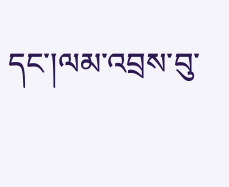དང་།ལམ་འབྲས་བུ་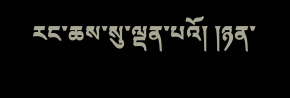རང་ཆས་སུ་ལྡན་པའོ། །ཉན་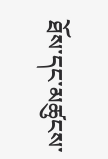ཐོས་དང་མཚུངས་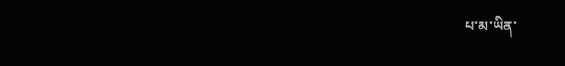པ་མ་ཡིན་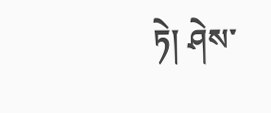ཏེ། ཤེས་